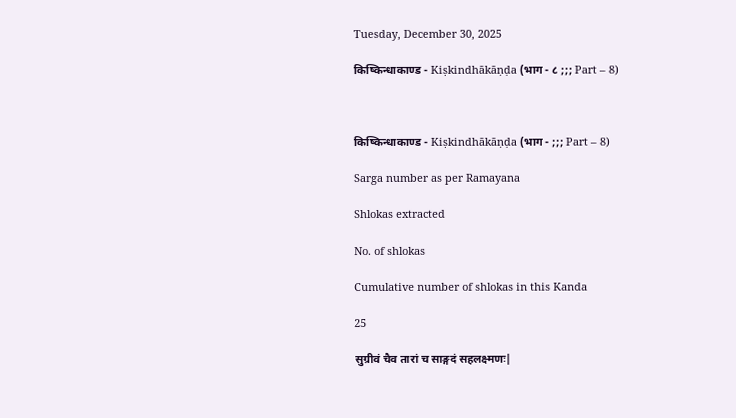Tuesday, December 30, 2025

किष्किन्धाकाण्ड - Kiṣkindhākāṇḍa (भाग - ८ ;;; Part – 8)



किष्किन्धाकाण्ड - Kiṣkindhākāṇḍa (भाग - ;;; Part – 8)

Sarga number as per Ramayana

Shlokas extracted

No. of shlokas

Cumulative number of shlokas in this Kanda

25

सुग्रीवं चैव तारां च साङ्गदं सहलक्ष्मणः|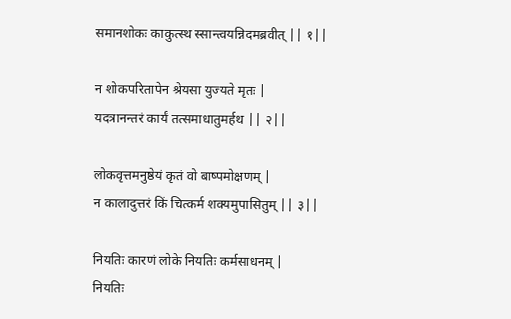समानशोकः काकुत्स्थ स्सान्त्वयन्निदमब्रवीत् || १||

न शोकपरितापेन श्रेयसा युज्यते मृतः |
यदत्रानन्तरं कार्यं तत्समाधातुमर्हथ || २||

लोकवृत्तमनुष्ठेयं कृतं वो बाष्पमोक्षणम् |
न कालादुत्तरं किं चित्कर्म शक्यमुपासितुम् || ३||

नियतिः कारणं लोके नियतिः कर्मसाधनम् |
नियतिः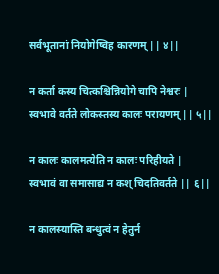सर्वभूतानां नियोगेष्विह कारणम् || ४||

न कर्ता कस्य चित्कश्चिन्नियोगे चापि नेश्वरः |
स्वभावे वर्तते लोकस्तस्य कालः परायणम् || ५||

न कालः कालमत्येति न कालः परिहीयते |
स्वभावं वा समासाद्य न कश् चिदतिवर्तते || ६||

न कालस्यास्ति बन्धुत्वं न हेतुर्न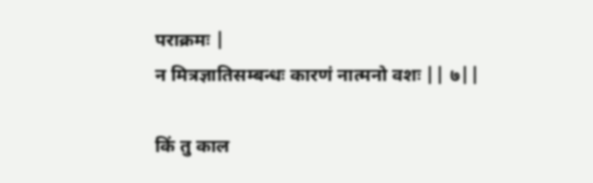पराक्रमः |
न मित्रज्ञातिसम्बन्धः कारणं नात्मनो वशः || ७||

किं तु काल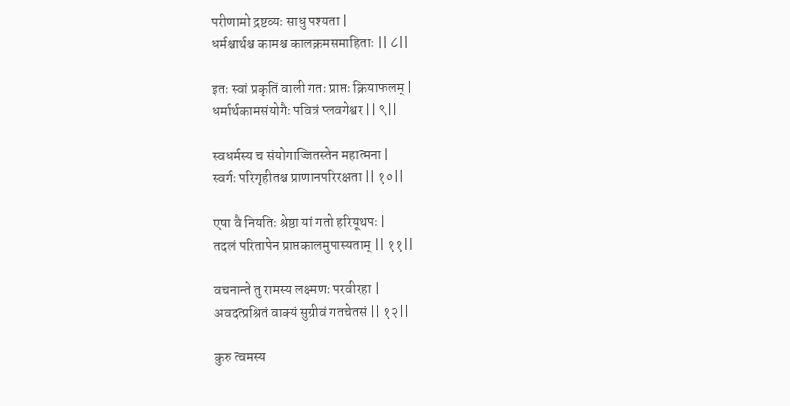परीणामो द्रष्टव्यः साधु पश्यता |
धर्मश्चार्थश्च कामश्च कालक्रमसमाहिताः || ८||

इतः स्वां प्रकृतिं वाली गतः प्राप्तः क्रियाफलम् |
धर्मार्थकामसंयोगैः पवित्रं प्लवगेश्वर || ९||

स्वधर्मस्य च संयोगाज्जितस्तेन महात्मना |
स्वर्गः परिगृहीतश्च प्राणानपरिरक्षता || १०||

एषा वै नियतिः श्रेष्ठा यां गतो हरियूथपः |
तदलं परितापेन प्राप्तकालमुपास्यताम् || ११||

वचनान्ते तु रामस्य लक्ष्मणः परवीरहा |
अवदत्प्रश्रितं वाक्यं सुग्रीवं गतचेतसं || १२||

कुरु त्वमस्य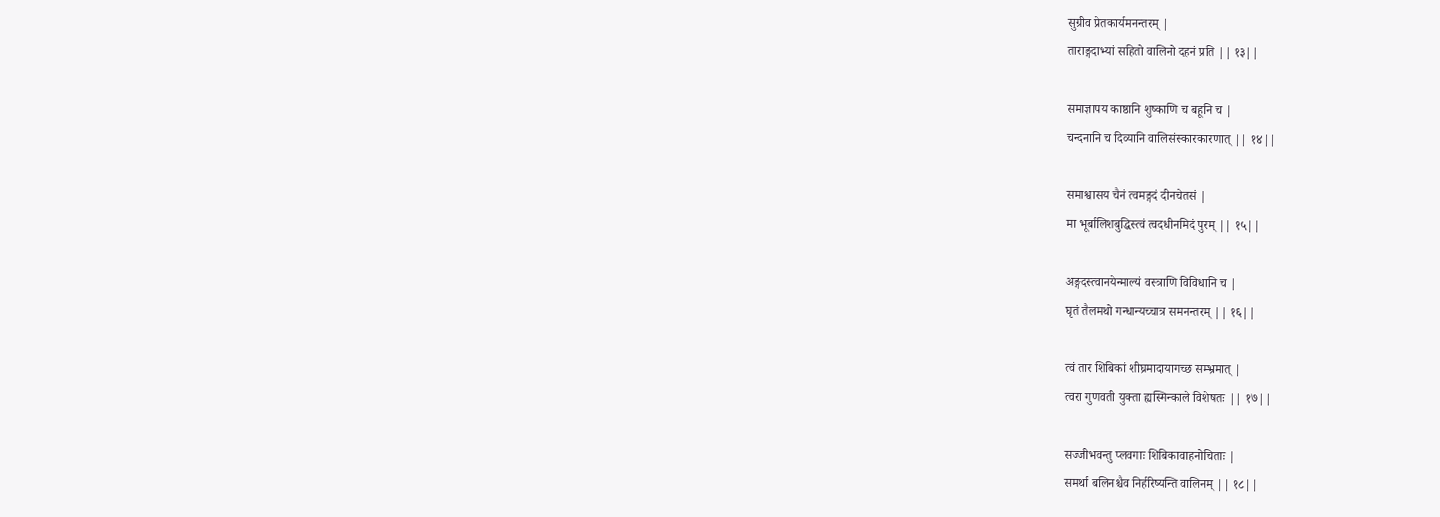सुग्रीव प्रेतकार्यमनन्तरम् |
ताराङ्गदाभ्यां सहितो वालिनो दहनं प्रति || १३||

समाज्ञापय काष्ठानि शुष्काणि च बहूनि च |
चन्दनानि च दिव्यानि वालिसंस्कारकारणात् || १४||

समाश्वासय चैनं त्वमङ्गदं दीनचेतसं |
मा भूर्बालिशबुद्धिस्त्वं त्वदधीनमिदं पुरम् || १५||

अङ्गदस्त्वानयेन्माल्यं वस्त्राणि विविधानि च |
घृतं तैलमथो गन्धान्यच्चात्र समनन्तरम् || १६||

त्वं तार शिबिकां शीघ्रमादायागच्छ सम्भ्रमात् |
त्वरा गुणवती युक्ता ह्यस्मिन्काले विशेषतः || १७||

सज्जीभवन्तु प्लवगाः शिबिकावाहनोचिताः |
समर्था बलिनश्चैव निर्हरिष्यन्ति वालिनम् || १८||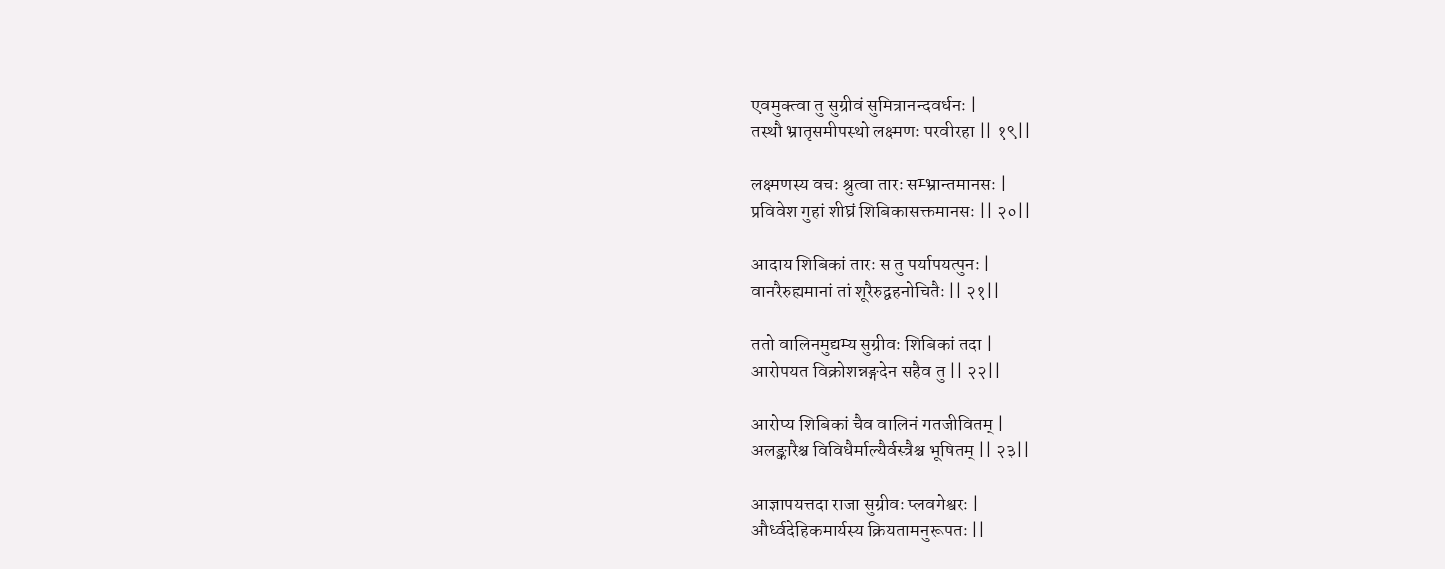एवमुक्त्वा तु सुग्रीवं सुमित्रानन्दवर्धनः |
तस्थौ भ्रातृसमीपस्थो लक्ष्मणः परवीरहा || १९||

लक्ष्मणस्य वचः श्रुत्वा तारः सम्भ्रान्तमानसः |
प्रविवेश गुहां शीघ्रं शिबिकासक्तमानसः || २०||

आदाय शिबिकां तारः स तु पर्यापयत्पुनः |
वानरैरुह्यमानां तां शूरैरुद्वहनोचितैः || २१||

ततो वालिनमुद्यम्य सुग्रीवः शिबिकां तदा |
आरोपयत विक्रोशन्नङ्गदेन सहैव तु || २२||

आरोप्य शिबिकां चैव वालिनं गतजीवितम् |
अलङ्कारैश्च विविधैर्माल्यैर्वस्त्रैश्च भूषितम् || २३||

आज्ञापयत्तदा राजा सुग्रीवः प्लवगेश्वरः |
और्ध्वदेहिकमार्यस्य क्रियतामनुरूपतः ||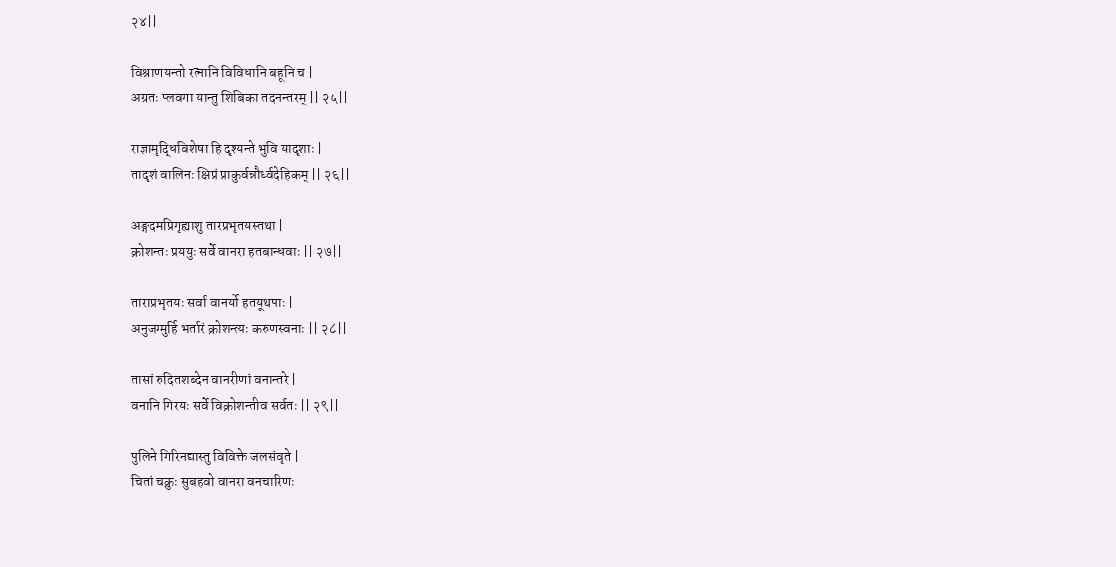२४||

विश्राणयन्तो रत्नानि विविधानि बहूनि च |
अग्रतः प्लवगा यान्तु शिबिका तदनन्तरम् || २५||

राज्ञामृद्धिविशेषा हि दृश्यन्ते भुवि यादृशाः |
तादृशं वालिनः क्षिप्रं प्राकुर्वन्नौर्ध्वदेहिकम् || २६||

अङ्गदमप्रिगृह्याशु तारप्रभृतयस्तथा |
क्रोशन्तः प्रययुः सर्वे वानरा हतबान्धवाः || २७||

ताराप्रभृतयः सर्वा वानर्यो हतयूथपाः |
अनुजग्मुर्हि भर्तारं क्रोशन्त्यः करुणस्वनाः || २८||

तासां रुदितशब्देन वानरीणां वनान्तरे |
वनानि गिरयः सर्वे विक्रोशन्तीव सर्वतः || २९||

पुलिने गिरिनद्यास्तु विविक्ते जलसंवृते |
चितां चक्रुः सुबहवो वानरा वनचारिणः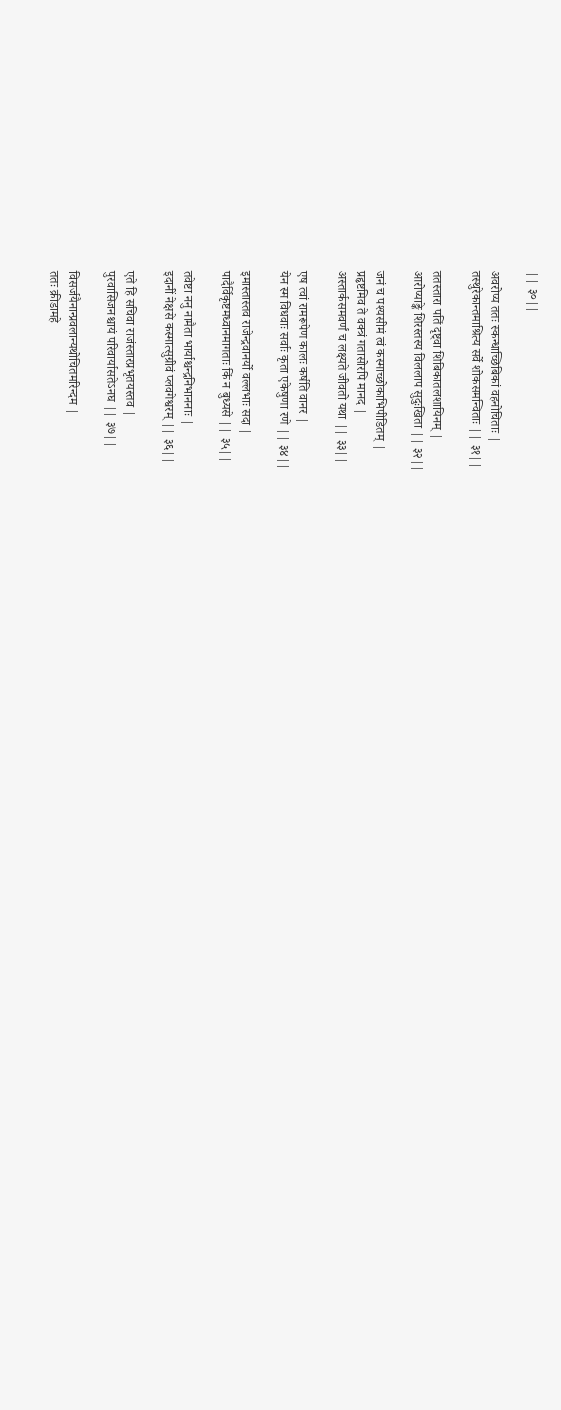|| ३०||

अवरोप्य ततः स्कन्धाच्छिबिकां वहनोचिताः |
तस्थुरेकान्तमाश्रित्य सर्वे शोकसमन्विताः || ३१||

ततस्तारा पतिं दृष्ट्वा शिबिकातलशायिनम् |
आरोप्याङ्के शिरस्तस्य विललाप सुदुःखिता || ३२||

जनं च पश्यसीमं त्वं कस्माच्छोकाभिपीडितम् |
प्रहृष्टमिव ते वक्त्रं गतासोरपि मानद |
अस्तार्कसमवर्णं च लक्ष्यते जीवतो यथा || ३३||

एष त्वां रामरूपेण कालः कर्षति वानर |
येन स्म विधवाः सर्वाः कृता एकेषुणा रणे || ३४||

इमास्तास्तव राजेन्द्रवानर्यो वल्लभाः सदा |
पादैर्विकृष्टमध्वानमागताः किं न बुध्यसे || ३५||

तवेष्टा ननु नामैता भार्याश्चन्द्रनिभाननाः |
इदानीं नेक्षसे कस्मात्सुग्रीवं प्लवगेश्वरम् || ३६||

एते हि सचिवा राजंस्तारप्रभृतयस्तव |
पुरवासिजनश्चायं परिवार्यासतेऽनघ || ३७||

विसर्जयैनान्प्रवलान्यथोचितमरिन्दम |
ततः क्रीडामहे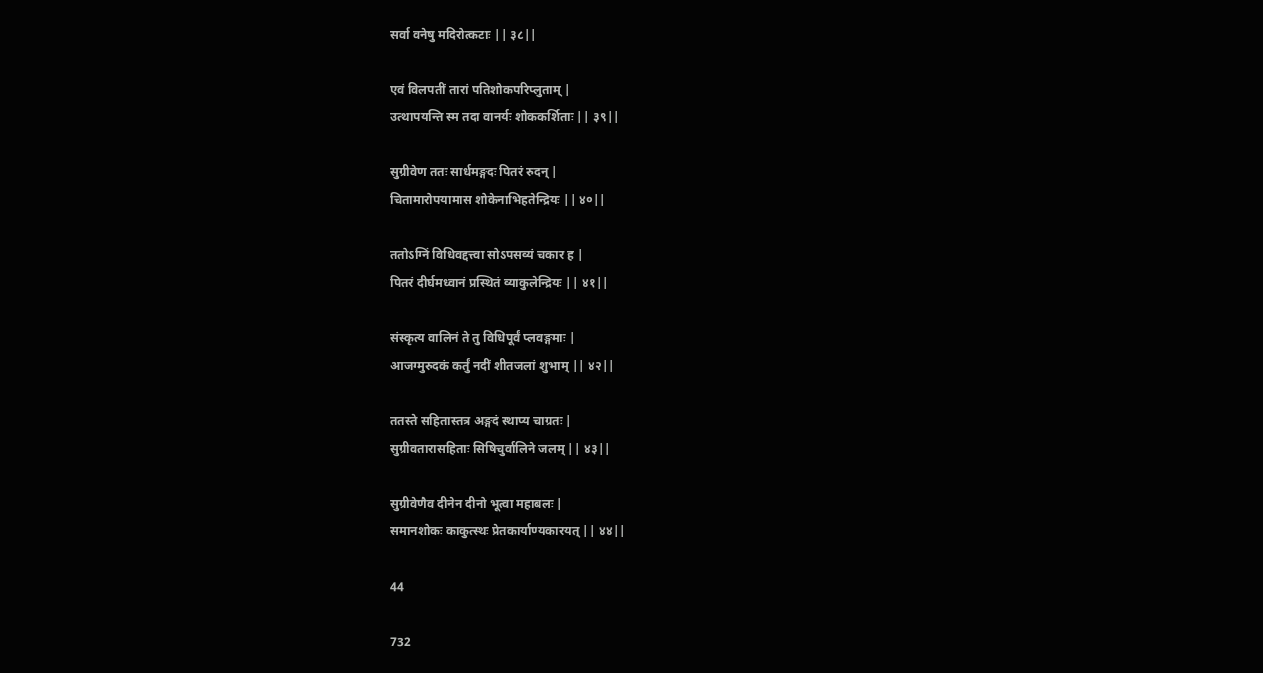सर्वा वनेषु मदिरोत्कटाः || ३८||

एवं विलपतीं तारां पतिशोकपरिप्लुताम् |
उत्थापयन्ति स्म तदा वानर्यः शोककर्शिताः || ३९||

सुग्रीवेण ततः सार्धमङ्गदः पितरं रुदन् |
चितामारोपयामास शोकेनाभिहतेन्द्रियः || ४०||

ततोऽग्निं विधिवद्दत्त्वा सोऽपसव्यं चकार ह |
पितरं दीर्घमध्वानं प्रस्थितं व्याकुलेन्द्रियः || ४१||

संस्कृत्य वालिनं ते तु विधिपूर्वं प्लवङ्गमाः |
आजग्मुरुदकं कर्तुं नदीं शीतजलां शुभाम् || ४२||

ततस्ते सहितास्तत्र अङ्गदं स्थाप्य चाग्रतः |
सुग्रीवतारासहिताः सिषिचुर्वालिने जलम् || ४३||

सुग्रीवेणैव दीनेन दीनो भूत्वा महाबलः |
समानशोकः काकुत्स्थः प्रेतकार्याण्यकारयत् || ४४||

44

732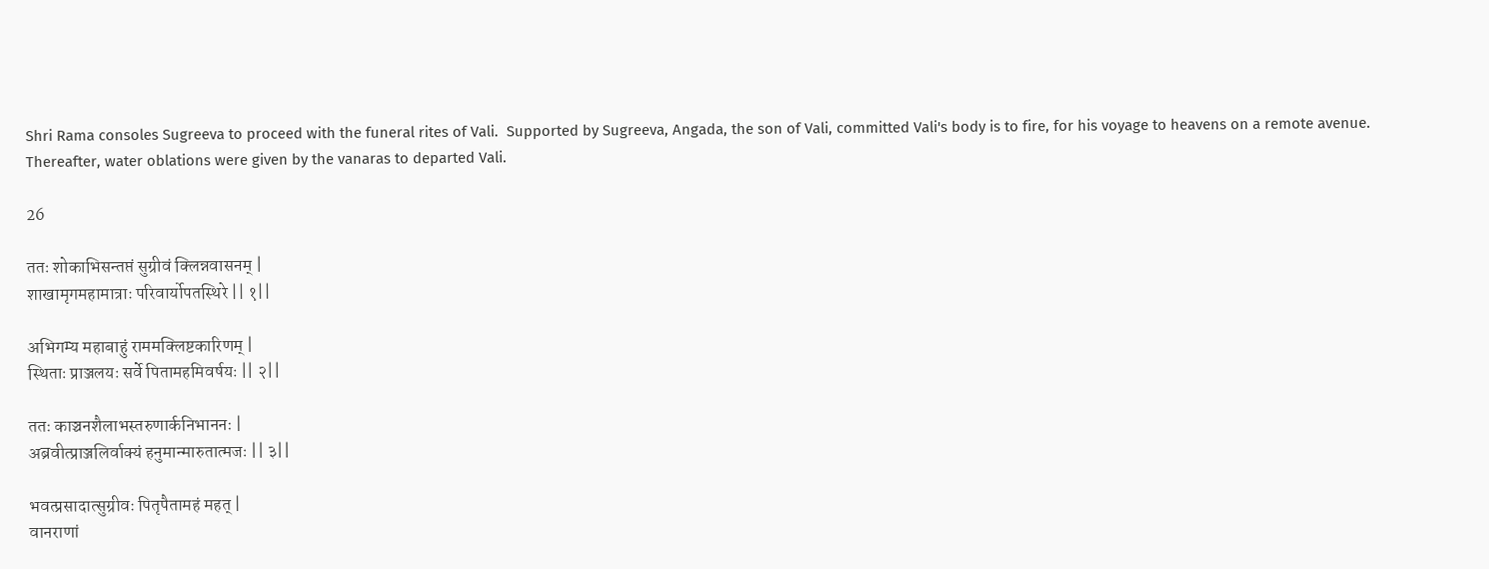Shri Rama consoles Sugreeva to proceed with the funeral rites of Vali.  Supported by Sugreeva, Angada, the son of Vali, committed Vali's body is to fire, for his voyage to heavens on a remote avenue.  Thereafter, water oblations were given by the vanaras to departed Vali.

26

ततः शोकाभिसन्तप्तं सुग्रीवं क्लिन्नवासनम् |
शाखामृगमहामात्राः परिवार्योपतस्थिरे || १||

अभिगम्य महाबाहुं राममक्लिष्टकारिणम् |
स्थिताः प्राञ्जलयः सर्वे पितामहमिवर्षयः || २||

ततः काञ्चनशैलाभस्तरुणार्कनिभाननः |
अब्रवीत्प्राञ्जलिर्वाक्यं हनुमान्मारुतात्मजः || ३||

भवत्प्रसादात्सुग्रीवः पितृपैतामहं महत् |
वानराणां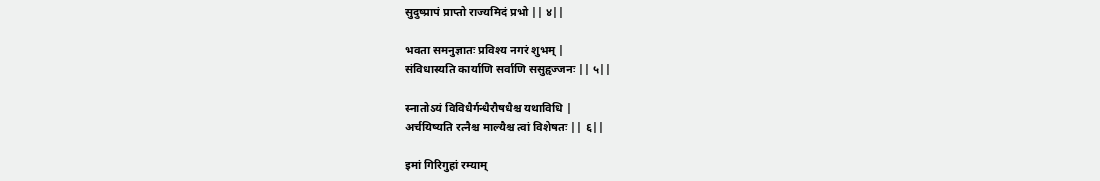सुदुष्प्रापं प्राप्तो राज्यमिदं प्रभो || ४||

भवता समनुज्ञातः प्रविश्य नगरं शुभम् |
संविधास्यति कार्याणि सर्वाणि ससुहृज्जनः || ५||

स्नातोऽयं विविधैर्गन्धैरौषधैश्च यथाविधि |
अर्चयिष्यति रत्नैश्च माल्यैश्च त्वां विशेषतः || ६||

इमां गिरिगुहां रम्याम्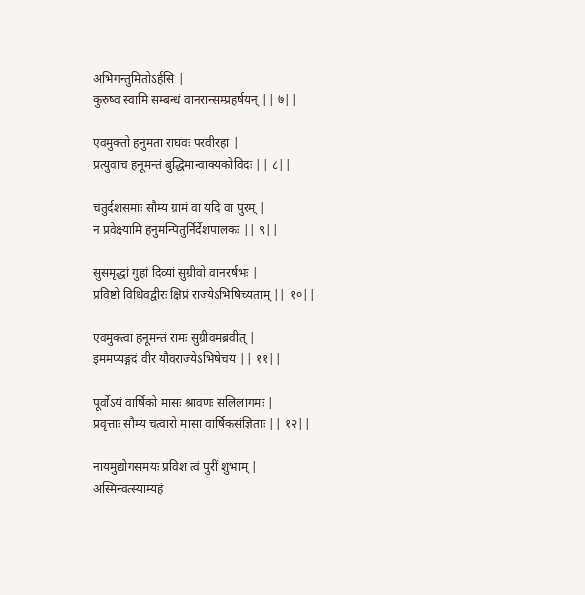अभिगन्तुमितोऽर्हसि |
कुरुष्व स्वामि सम्बन्धं वानरान्सम्प्रहर्षयन् || ७||

एवमुक्तो हनुमता राघवः परवीरहा |
प्रत्युवाच हनूमन्तं बुद्धिमान्वाक्यकोविदः || ८||

चतुर्दशसमाः सौम्य ग्रामं वा यदि वा पुरम् |
न प्रवेक्ष्यामि हनुमन्पितुर्निर्देशपालकः || ९||

सुसमृद्धां गुहां दिव्यां सुग्रीवो वानरर्षभः |
प्रविष्टो विधिवद्वीरः क्षिप्रं राज्येऽभिषिच्यताम् || १०||

एवमुक्त्वा हनूमन्तं रामः सुग्रीवमब्रवीत् |
इममप्यङ्गदं वीर यौवराज्येऽभिषेचय || ११||

पूर्वोऽयं वार्षिको मासः श्रावणः सलिलागमः |
प्रवृत्ताः सौम्य चत्वारो मासा वार्षिकसंज्ञिताः || १२||

नायमुद्योगसमयः प्रविश त्वं पुरीं शुभाम् |
अस्मिन्वत्स्याम्यहं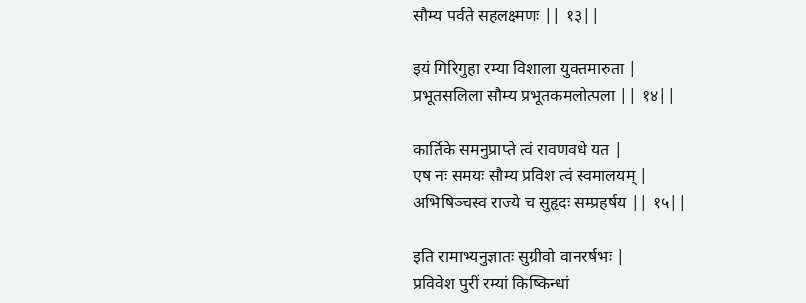सौम्य पर्वते सहलक्ष्मणः || १३||

इयं गिरिगुहा रम्या विशाला युक्तमारुता |
प्रभूतसलिला सौम्य प्रभूतकमलोत्पला || १४||

कार्तिके समनुप्राप्ते त्वं रावणवधे यत |
एष नः समयः सौम्य प्रविश त्वं स्वमालयम् |
अभिषिञ्चस्व राज्ये च सुहृदः सम्प्रहर्षय || १५||

इति रामाभ्यनुज्ञातः सुग्रीवो वानरर्षभः |
प्रविवेश पुरीं रम्यां किष्किन्धां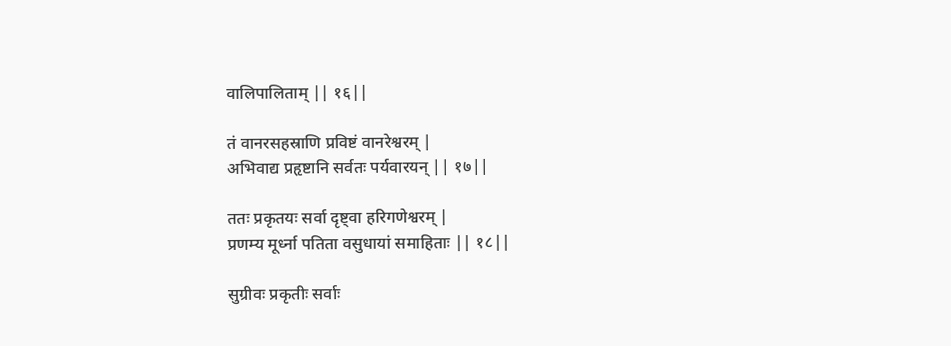वालिपालिताम् || १६||

तं वानरसहस्राणि प्रविष्टं वानरेश्वरम् |
अभिवाद्य प्रहृष्टानि सर्वतः पर्यवारयन् || १७||

ततः प्रकृतयः सर्वा दृष्ट्वा हरिगणेश्वरम् |
प्रणम्य मूर्ध्ना पतिता वसुधायां समाहिताः || १८||

सुग्रीवः प्रकृतीः सर्वाः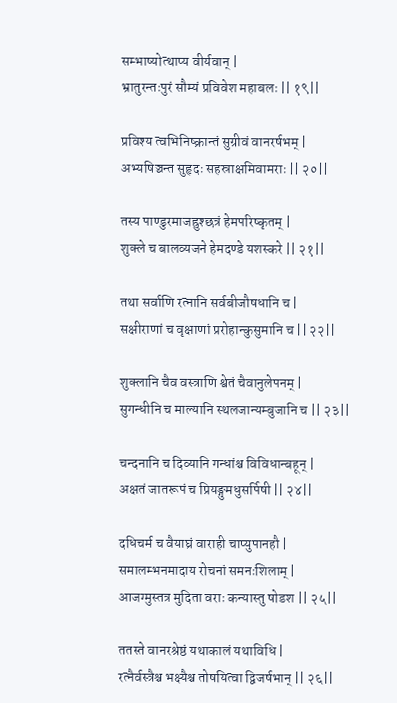सम्भाष्योत्थाप्य वीर्यवान् |
भ्रातुरन्तःपुरं सौम्यं प्रविवेश महाबलः || १९||

प्रविश्य त्वभिनिष्क्रान्तं सुग्रीवं वानरर्षभम् |
अभ्यषिञ्चन्त सुहृदः सहस्राक्षमिवामराः || २०||

तस्य पाण्डुरमाजह्रुश्छत्रं हेमपरिष्कृतम् |
शुक्ले च बालव्यजने हेमदण्डे यशस्करे || २१||

तथा सर्वाणि रत्नानि सर्वबीजौषधानि च |
सक्षीराणां च वृक्षाणां प्ररोहान्कुसुमानि च || २२||

शुक्लानि चैव वस्त्राणि श्वेतं चैवानुलेपनम् |
सुगन्धीनि च माल्यानि स्थलजान्यम्बुजानि च || २३||

चन्दनानि च दिव्यानि गन्धांश्च विविधान्बहून् |
अक्षतं जातरूपं च प्रियङ्गुमधुसर्पिषी || २४||

दधिचर्म च वैयाघ्रं वाराही चाप्युपानहौ |
समालम्भनमादाय रोचनां समनःशिलाम् |
आजग्मुस्तत्र मुदिता वराः कन्यास्तु षोडश || २५||

ततस्ते वानरश्रेष्ठं यथाकालं यथाविधि |
रत्नैर्वस्त्रैश्च भक्ष्यैश्च तोषयित्वा द्विजर्षभान् || २६||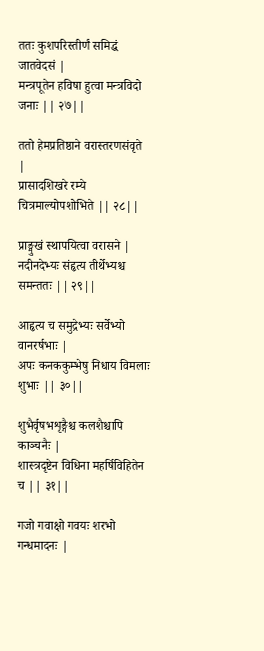ततः कुशपरिस्तीर्णं समिद्धं जातवेदसं |
मन्त्रपूतेन हविषा हुत्वा मन्त्रविदो जनाः || २७||

ततो हेमप्रतिष्ठाने वरास्तरणसंवृते |
प्रासादशिखरे रम्ये चित्रमाल्योपशोभिते || २८||

प्राङ्मुखं स्थापयित्वा वरासने |
नदीनदेभ्यः संहृत्य तीर्थेभ्यश्च समन्ततः || २९||

आहृत्य च समुद्रेभ्यः सर्वेभ्यो वानरर्षभाः |
अपः कनककुम्भेषु निधाय विमलाः शुभाः || ३०||

शुभैर्वृषभशृङ्गैश्च कलशैश्चापि काञ्चनैः |
शास्त्रदृष्टेन विधिना महर्षिविहितेन च || ३१||

गजो गवाक्षो गवयः शरभो गन्धमादनः |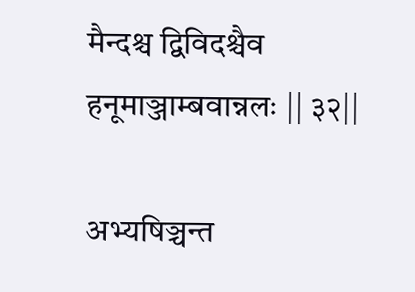मैन्दश्च द्विविदश्चैव हनूमाञ्जाम्बवान्नलः || ३२||

अभ्यषिञ्चन्त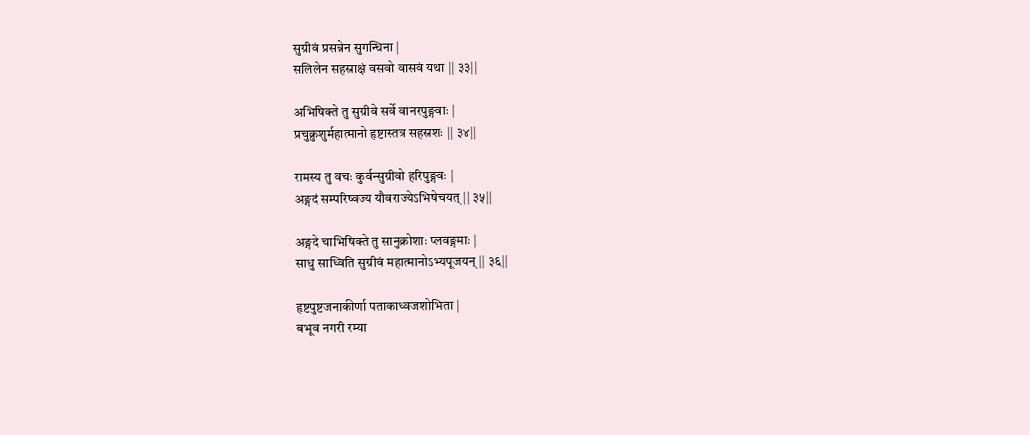सुग्रीवं प्रसन्नेन सुगन्धिना |
सलिलेन सहस्राक्षं वसवो वासवं यथा || ३३||

अभिषिक्ते तु सुग्रीवे सर्वे वानरपुङ्गवाः |
प्रचुक्रुशुर्महात्मानो हृष्टास्तत्र सहस्रशः || ३४||

रामस्य तु वचः कुर्वन्सुग्रीवो हरिपुङ्गवः |
अङ्गदं सम्परिष्वज्य यौवराज्येऽभिषेचयत् || ३५||

अङ्गदे चाभिषिक्ते तु सानुक्रोशाः प्लवङ्गमाः |
साधु साध्विति सुग्रीवं महात्मानोऽभ्यपूजयन् || ३६||

हृष्टपुष्टजनाकीर्णा पताकाध्वजशोभिता |
बभूव नगरी रम्या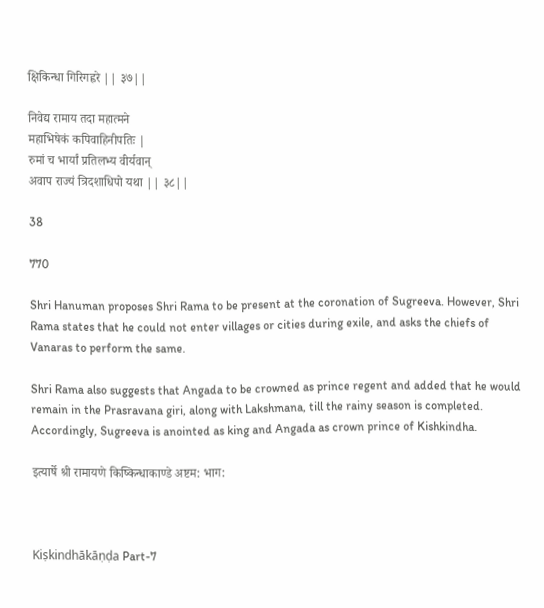क्षिकिन्धा गिरिगह्वरे || ३७||

निवेद्य रामाय तदा महात्मने
महाभिषेकं कपिवाहिनीपतिः |
रुमां च भार्यां प्रतिलभ्य वीर्यवान्
अवाप राज्यं त्रिदशाधिपो यथा || ३८||

38

770

Shri Hanuman proposes Shri Rama to be present at the coronation of Sugreeva. However, Shri Rama states that he could not enter villages or cities during exile, and asks the chiefs of Vanaras to perform the same.

Shri Rama also suggests that Angada to be crowned as prince regent and added that he would remain in the Prasravana giri, along with Lakshmana, till the rainy season is completed. Accordingly, Sugreeva is anointed as king and Angada as crown prince of Kishkindha.

इत्यार्षे श्री रामायणे किष्किन्धाकाण्डे अष्टम: भाग:



Kiṣkindhākāṇḍa Part-7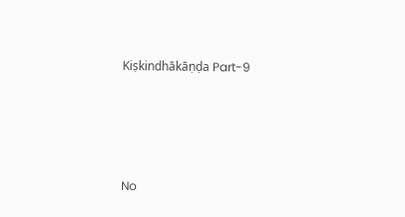Kiṣkindhākāṇḍa Part-9





No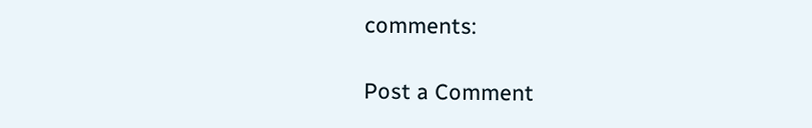comments:

Post a Comment